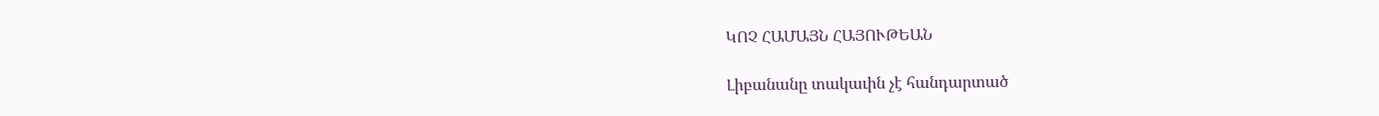ԿՈՉ ՀԱՄԱՅՆ ՀԱՅՈՒԹԵԱՆ

Լիբանանը տակաւին չէ հանդարտած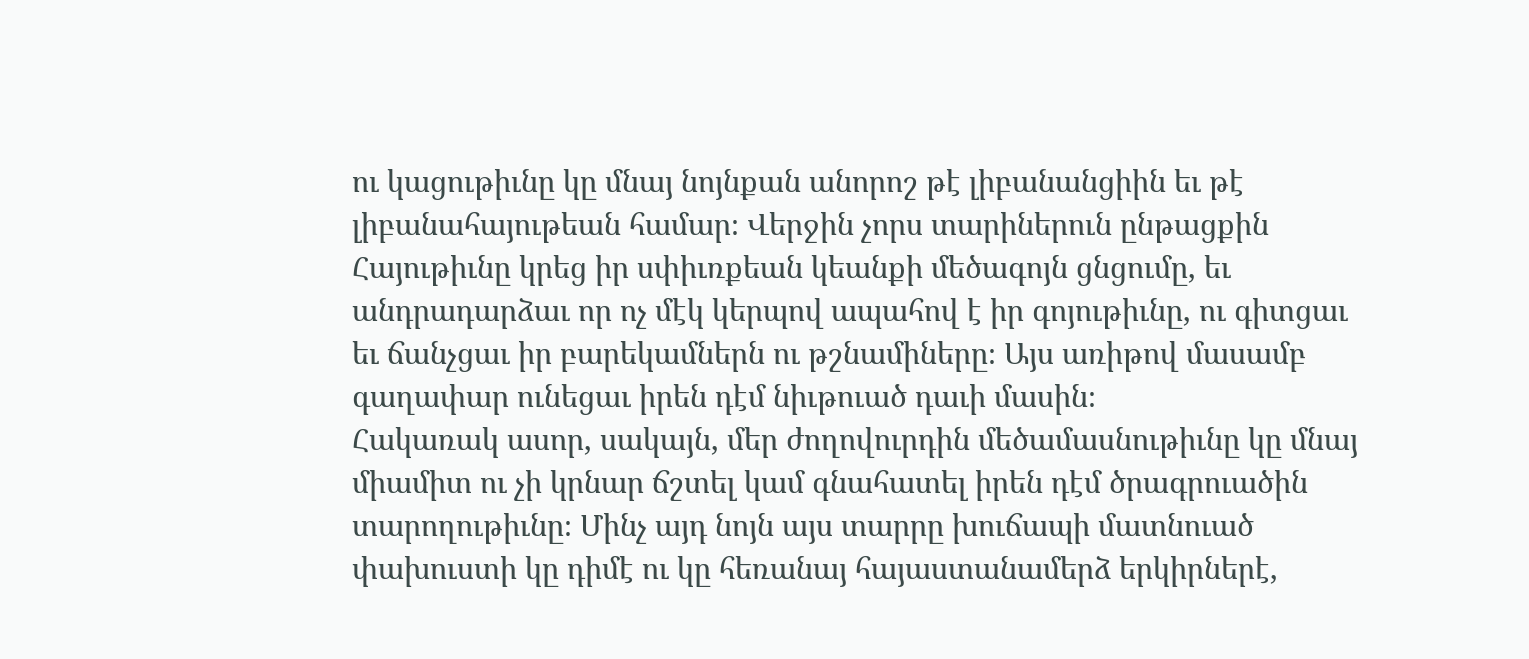ու կացութիւնը կը մնայ նոյնքան անորոշ թէ լիբանանցիին եւ թէ լիբանահայութեան համար։ Վերջին չորս տարիներուն ընթացքին Հայութիւնը կրեց իր սփիւռքեան կեանքի մեծագոյն ցնցումը, եւ անդրադարձաւ որ ոչ մէկ կերպով ապահով է իր գոյութիւնը, ու գիտցաւ եւ ճանչցաւ իր բարեկամներն ու թշնամիները։ Այս առիթով մասամբ գաղափար ունեցաւ իրեն դէմ նիւթուած դաւի մասին։
Հակառակ ասոր, սակայն, մեր ժողովուրդին մեծամասնութիւնը կը մնայ միամիտ ու չի կրնար ճշտել կամ գնահատել իրեն դէմ ծրագրուածին տարողութիւնը։ Մինչ այդ նոյն այս տարրը խուճապի մատնուած փախուստի կը դիմէ ու կը հեռանայ հայաստանամերձ երկիրներէ,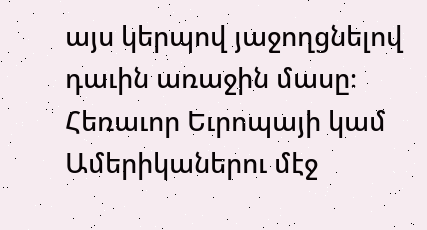այս կերպով յաջողցնելով դաւին առաջին մասը։
Հեռաւոր Եւրոպայի կամ Ամերիկաներու մէջ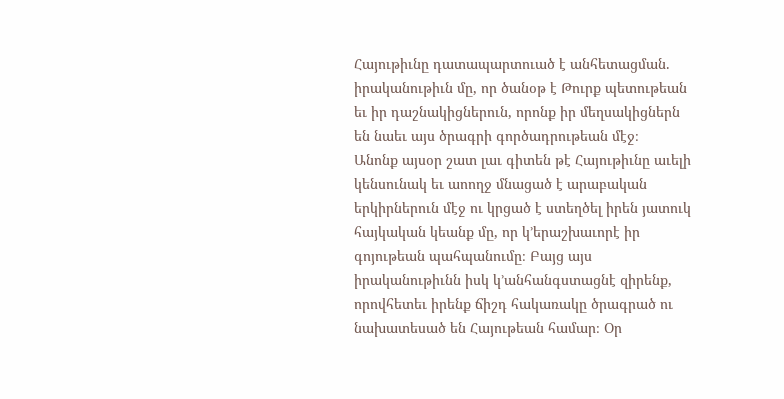Հայութիւնը դատապարտուած է անհետացման. իրականութիւն մը, որ ծանօթ է Թուրք պետութեան եւ իր դաշնակիցներուն, որոնք իր մեղսակիցներն են նաեւ այս ծրագրի գործադրութեան մէջ։
Անոնք այսօր շատ լաւ գիտեն թէ Հայութիւնը աւելի կենսունակ եւ աոողջ մնացած է արաբական երկիրներուն մէջ ու կրցած է ստեղծել իրեն յատուկ հայկական կեանք մը, որ կ՚երաշխաւորէ իր գոյութեան պահպանումը։ Բայց այս իրականութիւնն իսկ կ՚անհանգստացնէ զիրենք, որովհետեւ իրենք ճիշդ հակառակը ծրագրած ու նախատեսած են Հայութեան համար։ Օր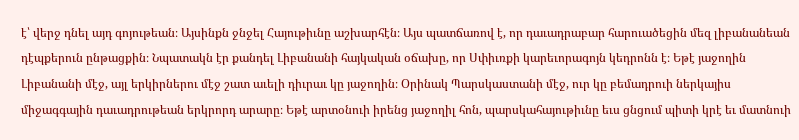է՝ վերջ դնել այդ գոյութեան։ Այսինքն ջնջել Հայութիւնը աշխարհէն։ Այս պատճառով է, որ դաւադրաբար հարուածեցին մեզ լիբանանեան դէպքերուն ընթացքին։ Նպատակն էր քանդել Լիբանանի հայկական օճախը, որ Սփիւռքի կարեւորագոյն կեդրոնն է։ Եթէ յաջողին Լիբանանի մէջ, այլ երկիրներու մէջ շատ աւելի դիւրաւ կը յաջողին։ Օրինակ Պարսկաստանի մէջ, ուր կը բեմադրուի ներկայիս միջագգային դաւադրութեան երկրորդ արարը։ Եթէ արտօնուի իրենց յաջողիլ հոն, պարսկահայութիւնը եւս ցնցում պիտի կրէ եւ մատնուի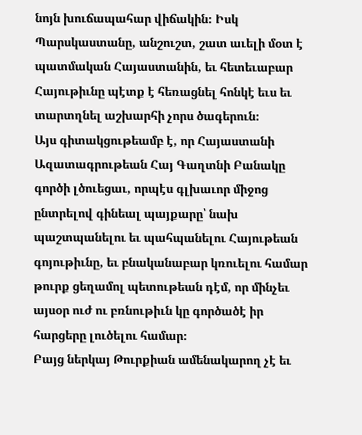նոյն խուճապահար վիճակին։ Իսկ Պարսկաստանը, անշուշտ, շատ աւելի մօտ է պատմական Հայաստանին, եւ հետեւաբար Հայութիւնը պէտք է հեռացնել հոնկէ եւս եւ տարտղնել աշխարհի չորս ծագերուն։
Այս գիտակցութեամբ է, որ Հայաստանի Ազատագրութեան Հայ Գաղտնի Բանակը գործի լծուեցաւ, որպէս գլխաւոր միջոց ընտրելով գինեալ պայքարը՝ նախ պաշտպանելու եւ պահպանելու Հայութեան գոյութիւնը, եւ բնականաբար կռուելու համար թուրք ցեղամոլ պետութեան դէմ, որ մինչեւ այսօր ուժ ու բռնութիւն կը գործածէ իր հարցերը լուծելու համար։
Բայց ներկայ Թուրքիան ամենակարող չէ եւ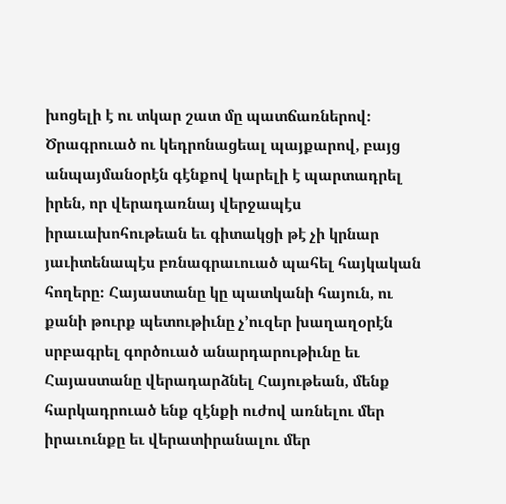խոցելի է ու տկար շատ մը պատճառներով։ Ծրագրուած ու կեդրոնացեալ պայքարով, բայց անպայմանօրէն գէնքով կարելի է պարտադրել իրեն, որ վերադառնայ վերջապէս իրաւախոհութեան եւ գիտակցի թէ չի կրնար յաւիտենապէս բռնագրաւուած պահել հայկական հողերը։ Հայաստանը կը պատկանի հայուն, ու քանի թուրք պետութիւնը չ՚ուզեր խաղաղօրէն սրբագրել գործուած անարդարութիւնը եւ Հայաստանը վերադարձնել Հայութեան, մենք հարկադրուած ենք զէնքի ուժով առնելու մեր իրաւունքը եւ վերատիրանալու մեր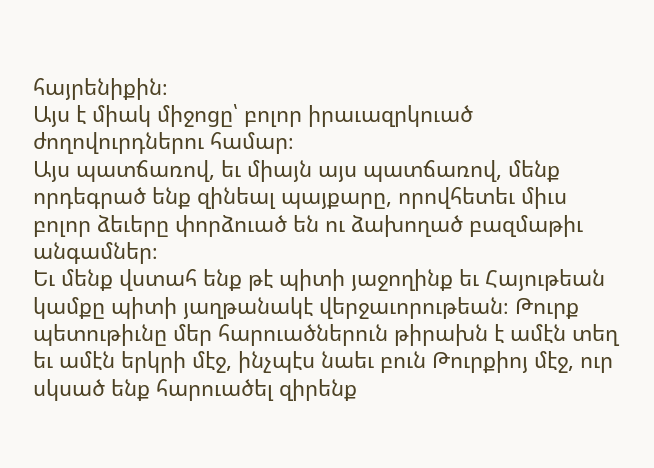հայրենիքին։
Այս է միակ միջոցը՝ բոլոր իրաւազրկուած ժողովուրդներու համար։
Այս պատճառով, եւ միայն այս պատճառով, մենք որդեգրած ենք զինեալ պայքարը, որովհետեւ միւս բոլոր ձեւերը փորձուած են ու ձախողած բազմաթիւ անգամներ։
Եւ մենք վստահ ենք թէ պիտի յաջողինք եւ Հայութեան կամքը պիտի յաղթանակէ վերջաւորութեան։ Թուրք պետութիւնը մեր հարուածներուն թիրախն է ամէն տեղ եւ ամէն երկրի մէջ, ինչպէս նաեւ բուն Թուրքիոյ մէջ, ուր սկսած ենք հարուածել զիրենք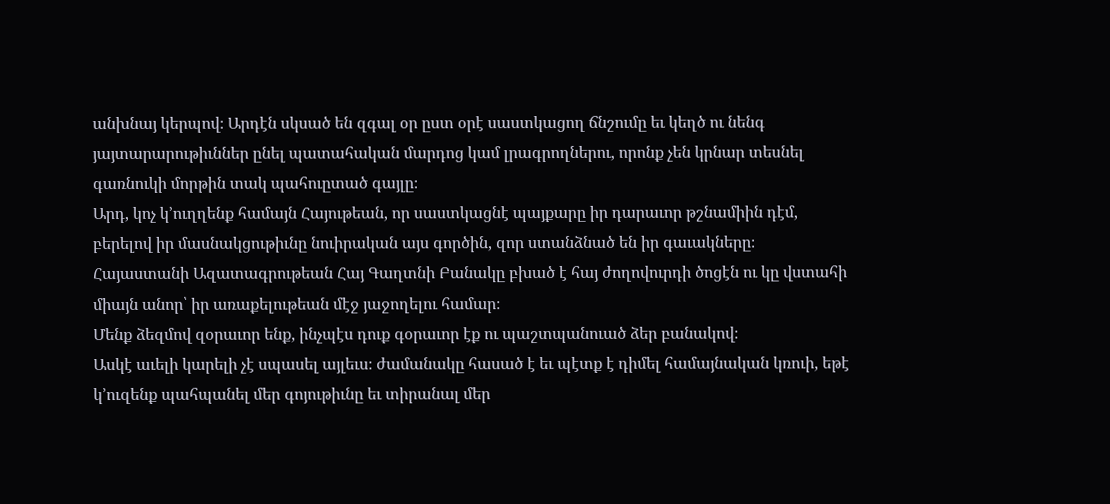անխնայ կերպով։ Արդէն սկսած են զգալ օր ըստ օրէ սաստկացող ճնշումը եւ կեղծ ու նենգ յայտարարութիւններ ընել պատահական մարդոց կամ լրագրողներու, որոնք չեն կրնար տեսնել գառնուկի մորթին տակ պահուըտած գայլը։
Արդ, կոչ կ՚ուղղենք համայն Հայութեան, որ սաստկացնէ պայքարը իր դարաւոր թշնամիին դէմ, բերելով իր մասնակցութիւնը նուիրական այս գործին, զոր ստանձնած են իր գաւակները։
Հայաստանի Ազատագրութեան Հայ Գաղտնի Բանակը բխած է հայ ժողովուրդի ծոցէն ու կը վստահի միայն անոր՝ իր առաքելութեան մէջ յաջողելու համար։
Մենք ձեզմով զօրաւոր ենք, ինչպէս դուք գօրաւոր էք ու պաշտպանուած ձեր բանակով։
Ասկէ աւելի կարելի չէ սպասել այլեւս։ ժամանակը հասած է եւ պէտք է դիմել համայնական կռուի, եթէ կ՚ուզենք պահպանել մեր գոյութիւնը եւ տիրանալ մեր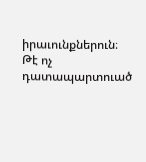իրաւունքներուն։ Թէ ոչ դատապարտուած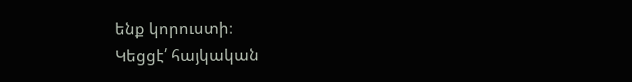ենք կորուստի։
Կեցցէ՛ հայկական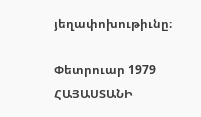յեղափոխութիւնը։

Փետրուար 1979
ՀԱՅԱՍՏԱՆԻ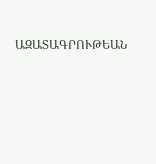ԱԶԱՏԱԳՐՈՒԹԵԱՆ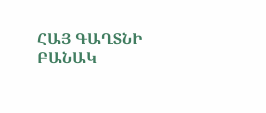ՀԱՅ ԳԱՂՏՆԻ ԲԱՆԱԿ